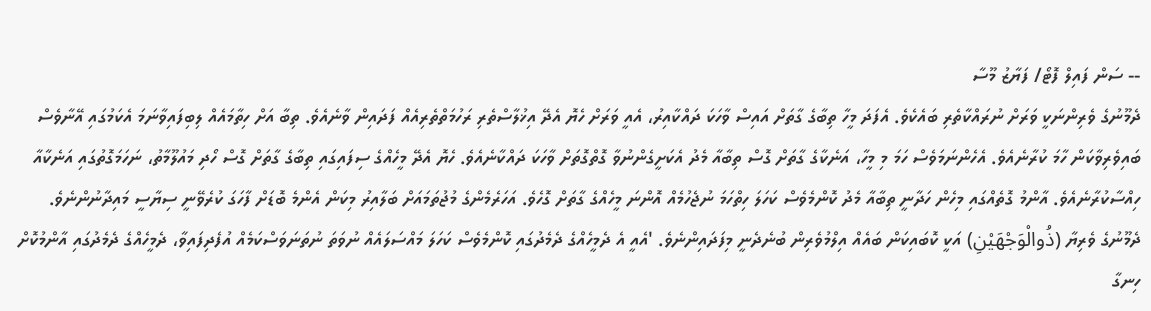-- ސަން ފައިލް ފޮޓޯ/ ފަޔާޒު މޫސާ
ދެމޫނުގެ ވެރިންނަކީ ވަރަށް ނުރައްކާތެރި ބައެކެވެ. އެފަދަ މީހާ ތިބާގެ ގާތަށް އައިސް ވާހަކަ ދައްކާއިރު، އެއީ ވަރަށް ހެޔޮ އެދޭ އިޚުލާސްތެރި ރަހުމަތްތެރިއެއް ފަދައިން ވާނެއެވެ. ތިބާ އަށް ހިތާމައެއް ލިބިފައިވާނަމަ އެކަމުގައި އޭނާވެސް ބައިވެރިވާކަން ހާމަ ކުރާނެއެވެ. އެހެންނަމަވެސް ހަމަ މި މީހާ، އަނެކާގެ ގާތަށް ގޮސް ތިބާއާ މެދު އެކަށީގެންނުވާ ގޮތްގޮތަށް ވާހަކަ ދައްކާނެއެވެ. ހެޔޮ އެދޭ މީހެއްގެ ސިފައިގައި ތިބާގެ ގާތަށް ގޮސް ހޯދި މައުލޫމާތު، ނަހަމަގޮތުގައި އަނެކާއާ ހިއްސާކުރާނެއެވެ. އާންމު ގޮތެއްގައި މިހެން ހަދާނީ ތިބާއާ މެދު ކޮންމެވެސް ކަހަލަ ހިތްހަމަ ނުޖެހުމެއް އޮންނަ މީހެއްގެ ގާތަށް ގޮހެވެ. އަހަރެމެންގެ މުޖުތަމައަށް ބަލާއިރު މިކަން އެންމެ ބޮޑަށް ފާހަގަ ކުރެވޭނީ ސިޔާސީ މައިދާނުންނެވެ.
ދެމޫނުގެ ވެރިޔާ (ذُوالْوَجْهَيْنِ) އަކީ ކޮބައިކަން ބައެއް އިލްމުވެރިން ބުނެދެނީ މިފަދައިންނެވެ. 'އެއީ އެ ދެމީހެއްގެ ދެމެދުގައި ކޮންމެވެސް ކަހަލަ މައްސަލައެއް ނުވަތަ ނުތަނަވަސްކަމެއް އުފެދިފައިވާ، ދެމީހެއްގެ ދެމެދުގައި އާންމުކޮށް ހިނގާ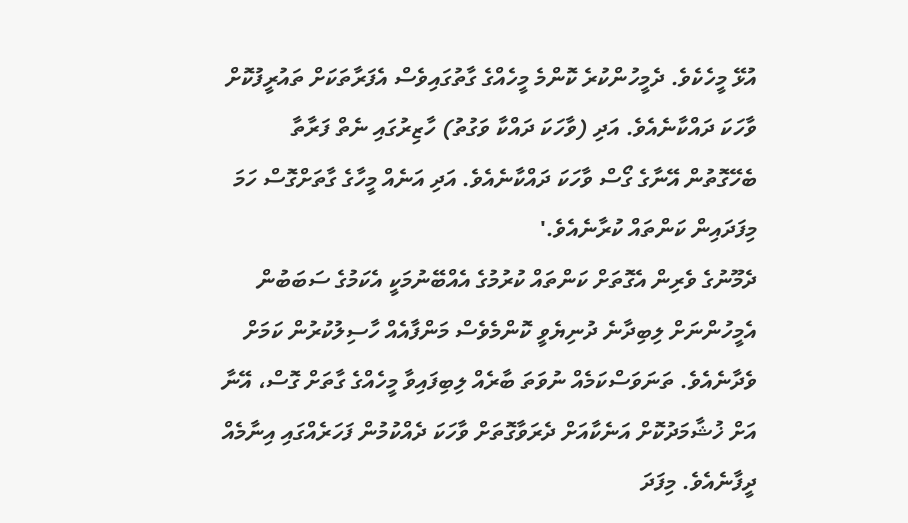އުޅޭ މީހެކެވެ. ދެމީހުންކުރެ ކޮންމެ މީހެއްގެ ގާތުގައިވެސް އެފަރާތަކަށް ތައުރީފުކޮށް ވާހަކަ ދައްކާނެއެވެ. އަދި (ވާހަކަ ދައްކާ ވަގުތު) ހާޒިރުގައި ނެތް ފަރާތާ ބެހޭގޮތުން އޭނާގެ ގޯސް ވާހަކަ ދައްކާނެއެވެ. އަދި އަނެއް މީހާގެ ގާތަށްގޮސް ހަމަ މިފަދައިން ކަންތައް ކުރާނެއެވެ.'
ދެމޫނުގެ ވެރިން އެގޮތަށް ކަންތައް ކުރުމުގެ އެއްބޭނުމަކީ އެކަމުގެ ސަބަބުން އެމީހުންނަށް ލިބިދާނެ ދުނިޔެވީ ކޮންމެވެސް މަންފާއެއް ހާސިލުކުރުން ކަމަށް ވެދާނެއެވެ. ތަނަވަސްކަމެއް ނުވަތަ ބާރެއް ލިބިފައިވާ މީހެއްގެ ގާތަށް ގޮސް، އޭނާ އަށް ޚުޝާމަދުކޮށް އަނެކާއަށް ދެރަވާގޮތަށް ވާހަކަ ދެއްކުމުން ފަހަރެއްގައި އިނާމެއް ދީފާނެއެވެ. މިފަދަ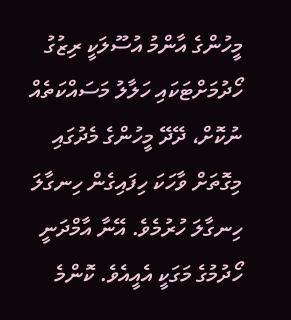މީހުންގެ އާންމު އުސޫލަކީ ރިޒުގު ހޯދުމަށްޓަކައި ހަލާލު މަސައްކަތެއް ނުކޮށް، ދޭދޭ މީހުންގެ މެދުގައި މިގޮތަށް ވާހަކަ ހިފައިގެން ހިނގާލަ ހިނގާލަ ހުރުމެވެ. އޭނާ އާމްދަނީ ހޯދުމުގެ މަގަކީ އެއީއެވެ. ކޮންމެ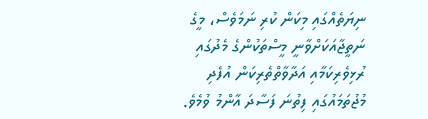ނިޔަތެއްގައި މިކަން ކުރި ނަމަވެސް، މީގެ ނަތީޖާއަކަށްވާނީ މީސްތަކުންގެ މެދުގައި ރުޅިވެރިކަމާއި އަދާވާތްތެރިކަން އުފެދި މުޖުތަމައުގައި ފިތުނަ ފަސާދަ އާންމު ވުމެވެ.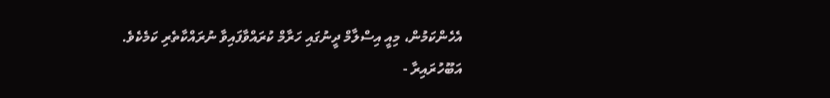އެހެންކަމުން، މިއީ އިސްލާމް ދީނުގައި ހަރާމް ކުރައްވާފައިވާ ނުރައްކާތެރި ކަމެކެވެ.
އަބޫހުރައިރާ -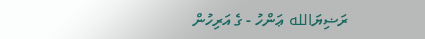ރަޟިޔަالله ޢަންހު - ގެ އަރިހުން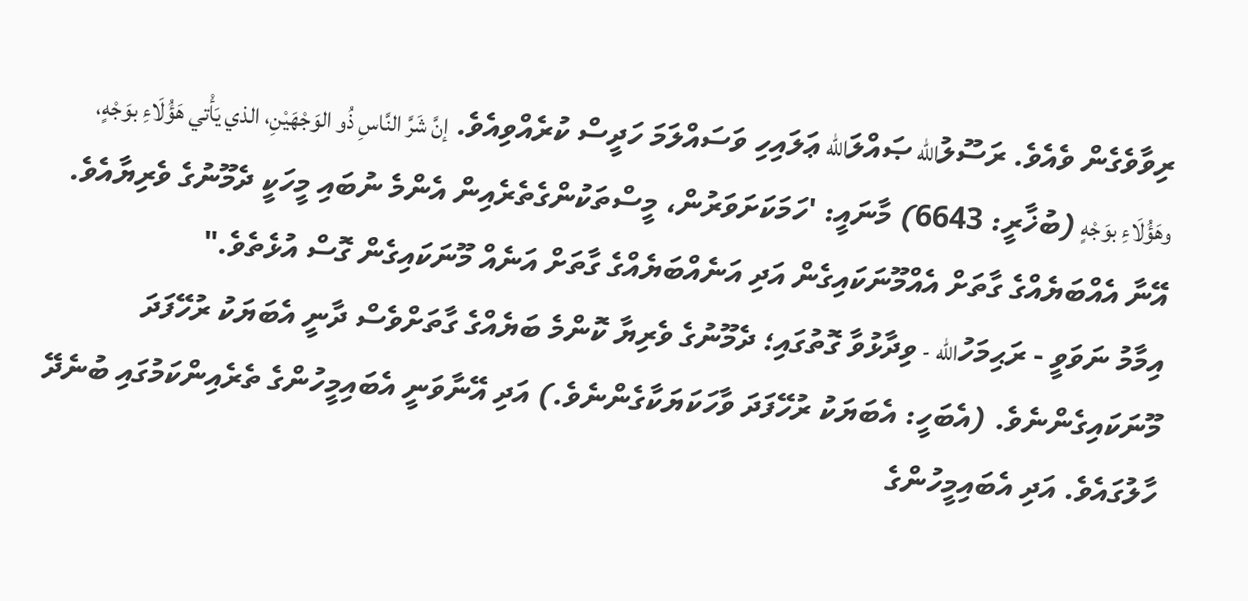ރިވާވެގެން ވެއެވެ. ރަސޫލުالله ޞައްލަالله ޢަލައިހި ވަސައްލަމަ ހަދީސް ކުރެއްވިއެވެ. إنَّ شَرَّ النَّاسِ ذُو الوَجْهَيْنِ، الذي يَأْتي هَؤُلَاءِ بوَجْهٍ، وهَؤُلَاءِ بوَجْهٍ (ބުޚާރީ: 6643) މާނައީ: 'ހަމަކަށަވަރުން، މީސްތަކުންގެތެރެއިން އެންމެ ނުބައި މީހަކީ ދެމޫނުގެ ވެރިޔާއެވެ. އޭނާ އެއްބަޔެއްގެ ގާތަށް އެއްމޫނަކައިގެން އަދި އަނެއްބަޔެއްގެ ގާތަށް އަނެއް މޫނަކައިގެން ގޮސް އުޅެތެވެ."
އިމާމު ނަވަވީ - ރަޙިމަހުالله - ވިދާޅުވާ ގޮތުގައި؛ ދެމޫނުގެ ވެރިޔާ ކޮންމެ ބަޔެއްގެ ގާތަށްވެސް ދާނީ އެބަޔަކު ރުހޭފަދަ މޫނަކައިގެންނެވެ. (އެބަހީ: އެބަޔަކު ރުހޭފަދަ ވާހަކަޔަކާގެންނެވެ.) އަދި އޭނާވަނީ އެބައިމީހުންގެ ތެރެއިންކަމުގައި ބުނެދޭ ހާލުގައެވެ. އަދި އެބައިމީހުންގެ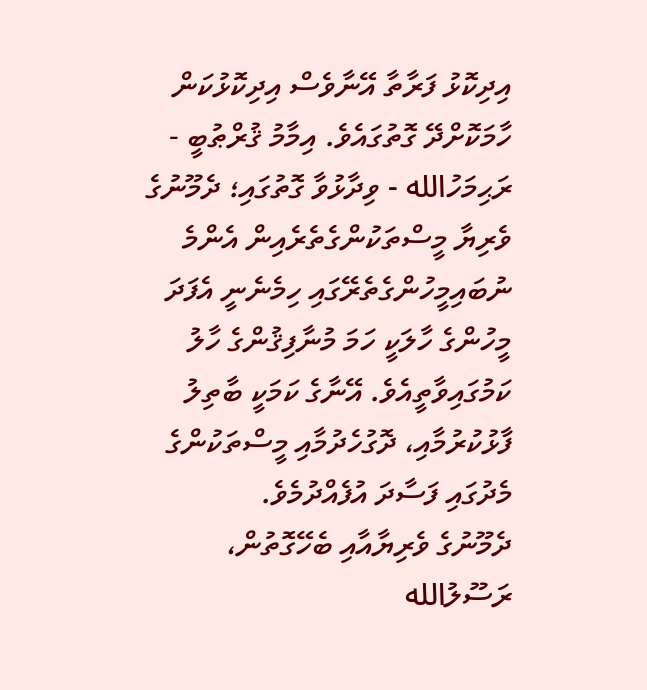އިދިކޮޅު ފަރާތާ އޭނާވެސް އިދިކޮޅުކަން ހާމަކޮށްދޭ ގޮތުގައެވެ. އިމާމު ޤުރްޠުބީ - ރަޙިމަހުالله - ވިދާޅުވާ ގޮތުގައި؛ ދެމޫނުގެ ވެރިޔާ މީސްތަކުންގެތެރެއިން އެންމެ ނުބައިމީހުންގެތެރޭގައި ހިމެނެނީ އެފަދަ މީހުންގެ ހާލަކީ ހަމަ މުނާފިޤުންގެ ހާލު ކަމުގައިވާތީއެވެ. އޭނާގެ ކަމަކީ ބާތިލު ފާޅުކުރުމާއި، ދޮގުހެދުމާއި މީސްތަކުންގެ މެދުގައި ފަސާދަ އުފެއްދުމެވެ.
ދެމޫނުގެ ވެރިޔާއާއި ބެހޭގޮތުން، ރަސޫލުالله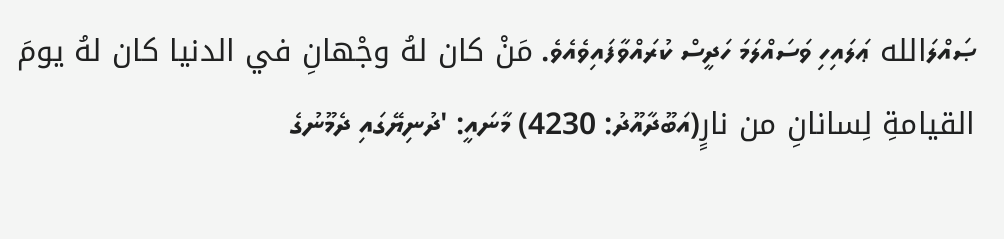ޞައްލަالله ޢަލައިހި ވަސައްލަމަ ހަދީސް ކުރައްވާފައިވެއެވެ. مَنْ كان لهُ وجْهانِ في الدنيا كان لهُ يومَ القيامةِ لِسانانِ من نارٍ(އަބޫދާއޫދު: 4230) މާނައީ: 'ދުނިޔޭގައި ދެމޫނުގެ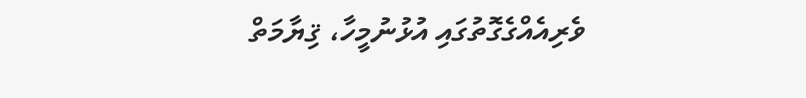ވެރިއެއްގެގޮތުގައި އުޅުނުމީހާ، ޤިޔާމަތް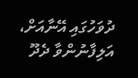ދުވަހުގައި އޭނާއަށް، އަލިފާނުންވާ ދެދޫ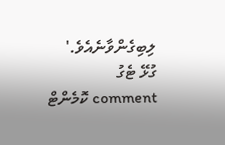ލިބިގެންވާނެއެވެ.'
ގުޅޭ ޓެގު
comment ކޮމެންޓް